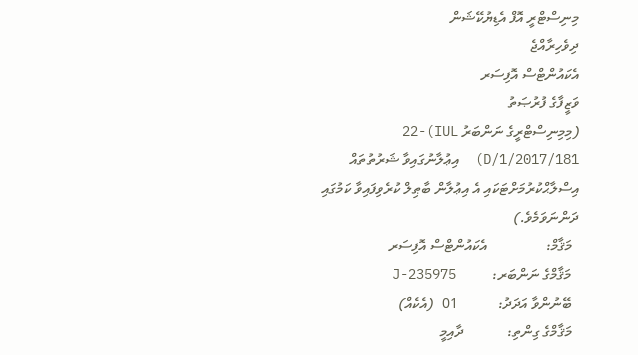މިނިސްޓްރީ އޮފް އެޑިޔުކޭޝަން
ދިވެހިރާއްޖެ
އެކައުންޓްސް އޮފިސަރ
ވަޒީފާގެ ފުރުޞަތު
(މިމިނިސްޓްރީގެ ނަންބަރު IUL)22-D/1/2017/181)  އިޢުލާނުގައިވާ ޝަރުތުތައް އިސްލާޙްކުރުމަށްޓަކައި އެ އިޢުލާން ބާޠިލް ކުރެވިފައިވާ ކަމުގައި ދަންނަވަމެވެ.)
  މަޤާމް:                އެކައުންޓްސް އޮފިސަރ
  މަޤާމްގެ ނަންބަރ:          J-235975
  ބޭނުންވާ އަދަދު:           01  (އެކެއް)
  މަޤާމްގެ ގިންތި:            ދާއިމީ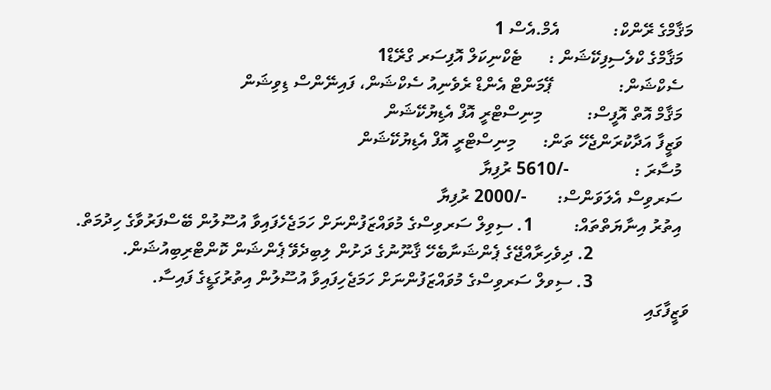މަޤާމްގެ ރޭންކް:            އެމް.އެސް 1
  މަޤާމްގެ ކްލެސިފިކޭޝަން :      ޓެކްނިކަލް އޮފިސަރ ގްރޭޑް1
  ސެކްޝަން:               ޕޭމަންޓް އެންޑް ރެވެނިއު ސެކްޝަން، ފައިނޭންސް ޑިވިޝަން
  މަޤާމް އޮތް އޮފީސް:          މިނިސްޓްރީ އޮފް އެޑިޔުކޭޝަން
  ވަޒީފާ އަދާކުރަންޖެހޭ ތަން:      މިނިސްޓްރީ އޮފް އެޑިޔުކޭޝަން
  މުސާރަ :               -/5610 ރުފިޔާ
  ސަރވިސް އެލަވަންސް:       -/2000 ރުފިޔާ
  އިތުރު އިނާޔަތްތައް:         1. ސިވިލް ސަރވިސްގެ މުވައްޒަފުންނަށް ހަމަޖެހެފައިވާ އުސޫލުން ބޭސްފަރުވާގެ ހިދުމަތް.
                      2. ދިވެހިރާއްޖޭގެ ޕެންޝަނާބެހޭ ޤާނޫނުގެ ދަށުން ލިބިދެވޭ ޕެންޝަން ކޮންޓްރިބިއުޝަން.
                      3. ސިވލް ސަރވިސްގެ މުވައްޒަފުންނަށް ހަމަޖެހިފައިވާ އުސޫލުން އިތުރުގަޑީގެ ފައިސާ.
ވަޒީފާގައި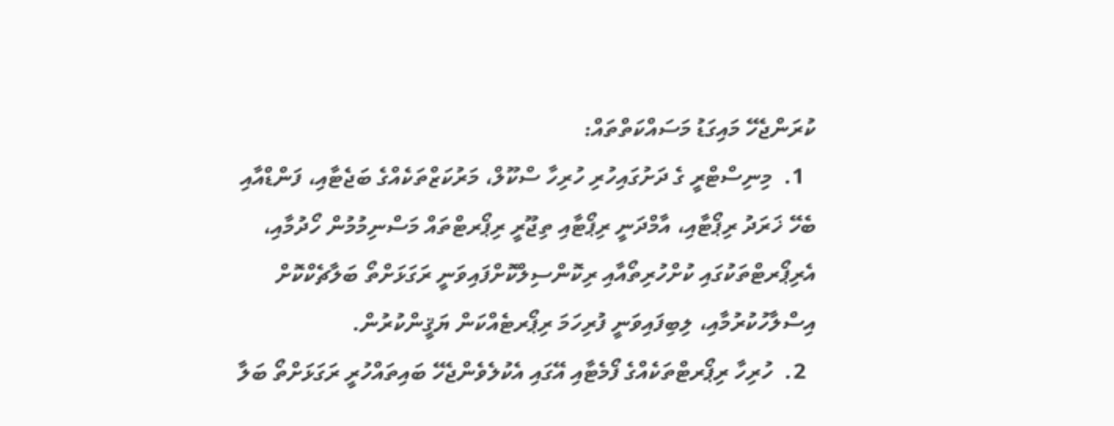ކުރަންޖެހޭ މައިގަޑު މަސައްކަތްތައް:
  1.  މިނިސްޓްރީ ގެ ދަށުގައިހުރި ހުރިހާ ސްކޫލް، މަރުކަޒްތަކެއްގެ ބަޖެޓާއި، ފަންޑްއާއި ބެހޭ ޚަރަދު ރިޕޯޓާއި، އާމްދަނީ ރިޕޯޓާއި ތިޖޫރީ ރިޕޯރޓްތައް މަސްނިމުމުން ހޯދުމާއި، އެރިޕޯރޓްތަކުގައި ކުށްހުރިތޯއާއި ރިކޮންސިލްކޮށްފައިވަނީ ރަގަޅަށްތޯ ބަލާޗެކްކޮށް އިސްލާހުކުރުމާއި، ލިބިފައިވަނީ ފުރިހަމަ ރިޕޯރޓެއްކަން ޔަޤީންކުރުން.
  2.  ހުރިހާ ރިޕޯރޓްތަކެއްގެ ފޯމެޓާއި އޭގައި އެކުލެވެންޖެހޭ ބައިތައްހުރީ ރަގަޅަށްތޯ ބަލާ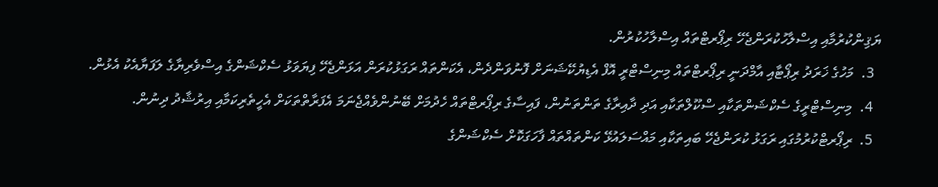ޔަޤިންކުރުމާއި އިސްލާހުކުރަންޖެހޭ ރިޕޯރޓްތައް އިސްލާހުކުރުން.
  3.  މަހުގެ ޚަރަދު ރިޕޯޓާއި އާމްދަނީ ރިޕޯރޓްތައް މިނިސްޓްރީ އޮފް އެޑިޔުކޭޝަނަށް ފޮނުވަންދެން، އެކަންތައް ރަގަޅުކުރަން އަޅަންޖެހޭ ފިޔަވަޅު ސެކްޝަންގެ އިސްވެރިޔާގެ ލަފަޔާއެކު އެޅުން.
  4.  މިނިސްޓްރީގެ ސެކްޝަންތަކާއި ސްކޫލްތަކާއި އަދި ދާއިރާގެ ތަންތަނުން، ފައިސާގެ ރިޕޯރޓްތައް ހެދުމަށް ބޭނުންވެއްޖެނަމަ އެފަރާތްތަކަށް އެހީތެރިކަމާއި އިރުޝާދު ދިނުން.
  5.  ރިޕޯރޓްކުރުމުގައި ރަގަޅު ކުރަންޖެހޭ ބައިތަކާއި މައްސަލައުޅޭ ކަންތައްތައް ފާހަގަކޮށް ސެކްޝަންގެ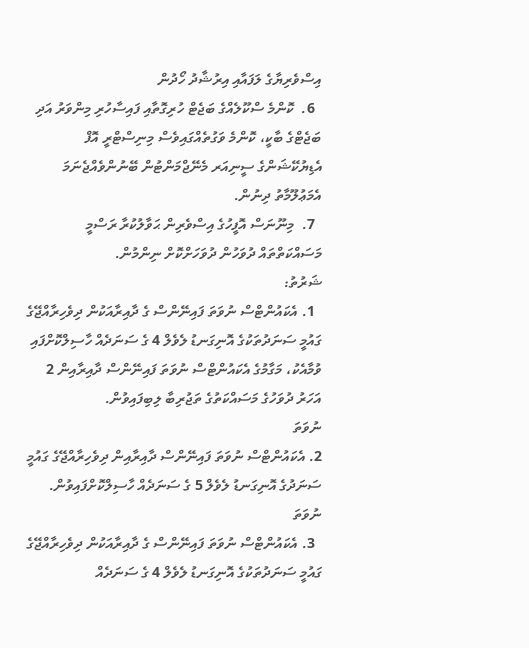އިސްވެރިޔާގެ ލަފައާއި އިރުޝާދު ހޯދުން
  6.  ކޮންމެ ސްކޫލެއްގެ ބަޖެޓް ހުރިގޮތާއި ފައިސާހުރި މިންވަރު އަދި ބަޖެޓްގެ ބާކީ، ކޮންމެ ވަގުތެއްގައިވެސް މިނިސްޓްރީ އޮފް އެޑިޔުކޭޝަންގެ ސީނިއަރ މެނޭޖްމަންޓުން ބޭނުންވެއްޖެނަމަ އެމަޢުލޫމާތު ދިނުން.
  7.  މިނޫނަސް އޮފީހުގެ އިސްވެރިން ޙަވާލުކުރާ ރަސްމީ މަސައްކަތްތައް ދުވަހުން ދުވަހަށްކޮށް ނިންމުން.
ޝަރުތު:
  1. އެކައުންޓްސް ނުވަތަ ފައިނޭންސް ގެ ދާއިރާއަކުން ދިވެހިރާއްޖޭގެ ގައުމީ ސަނަދުތަކުގެ އޮނިގަނޑު ލެވެލް 4 ގެ ސަނަދެއް ހާސިލްކޮށްފައި ވުމާއެކު، މަގާމުގެ އެކައުންޓްސް ނުވަތަ ފައިނޭންސް ދާއިރާއިން 2 އަހަރު ދުވަހުގެ މަސައްކަތުގެ ތަޖުރިބާ ލިބިފައިވުން.
ނުވަތަ
2. އެކައުންޓްސް ނުވަތަ ފައިނޭންސް ދާއިރާއިން ދިވެހިރާއްޖޭގެ ގައުމީ ސަނަދުގެ އޮނިގަނޑު ލެވެލް 5 ގެ ސަނަދެއް ހާސިލްކޮށްފައިވުން.
ނުވަތަ
  3. އެކައުންޓްސް ނުވަތަ ފައިނޭންސް ގެ ދާއިރާއަކުން ދިވެހިރާއްޖޭގެ ގައުމީ ސަނަދުތަކުގެ އޮނިގަނޑު ލެވެލް 4 ގެ ސަނަދެއް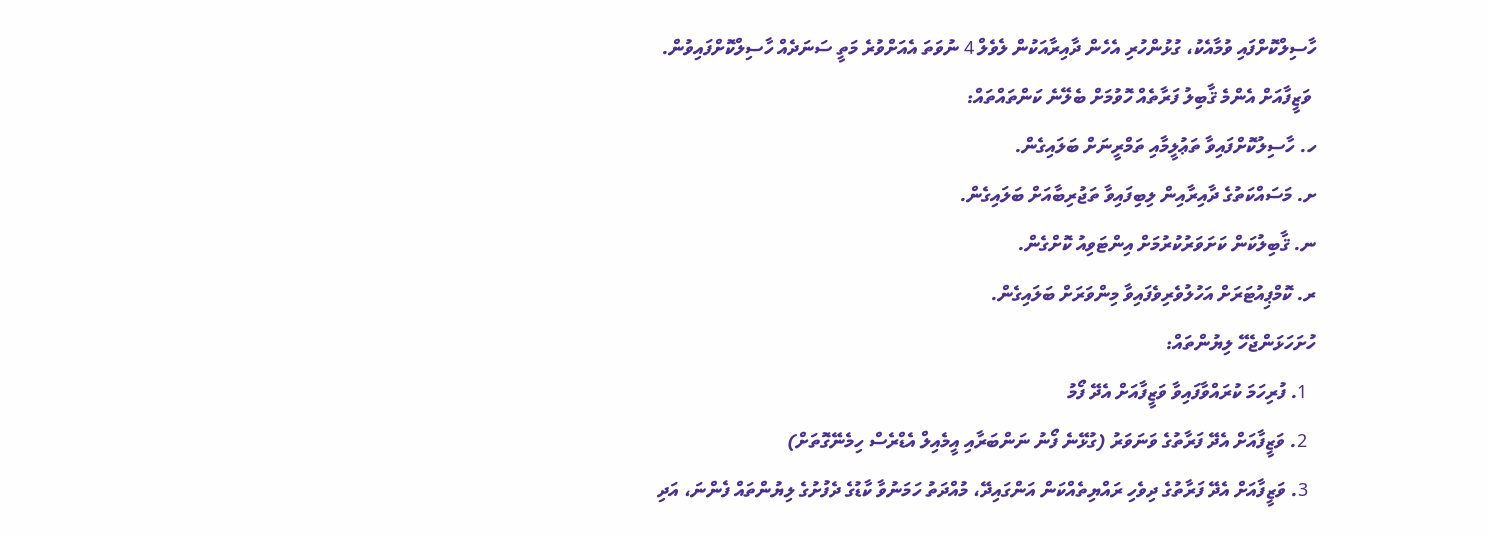ހާސިލްކޮށްފައި ވުމާއެކު، ގުޅުންހުރި އެހެން ދާއިރާއަކުން ލެވެލް 4 ނުވަތަ އެއަށްވުރެ މަތީ ސަނަދެއް ހާސިލްކޮށްފައިވުން.
 ވަޒީފާއަށް އެންމެ ޤާބިލު ފަރާތެއް ހޮވުމަށް ބެލޭނެ ކަންތައްތައް:
ހ. ހާސިލުކޮށްފައިވާ ތަޢުލީމާއި ތަމްރީނަށް ބަލައިގެން.
ށ. މަސައްކަތުގެ ދާއިރާއިން ލިބިފައިވާ ތަޖުރިބާއަށް ބަލައިގެން.
ނ. ޤާބިލުކަން ކަށަވަރުކުރުމަށް އިންޓަވިއު ކޮށްގެން.
ރ. ކޮމްޕިއުޓަރަށް އަހުލުވެރިވެފައިވާ މިންވަރަށް ބަލައިގެން.
ހުށަހަޅަންޖެހޭ ލިޔުންތައް:
  1. ފުރިހަމަ ކުރައްވާފައިވާ ވަޒީފާއަށް އެދޭ ފޯމު
  2. ވަޒީފާއަށް އެދޭ ފަރާތުގެ ވަނަވަރު (ގުޅޭނެ ފޯނު ނަންބަރާއި އީމެއިލް އެޑްރެސް ހިމެނޭގޮތަށް)
  3. ވަޒީފާއަށް އެދޭ ފަރާތުގެ ދިވެހި ރައްޔިތެއްކަން އަންގައިދޭ، މުއްދަތު ހަމަނުވާ ކާޑުގެ ދެފުށުގެ ލިޔުންތައް ފެންނަ، އަދި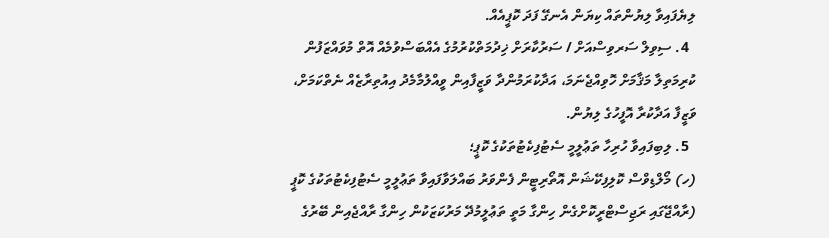ލިޔެފައިވާ ލިޔުންތައް ކިޔަން އެނގޭ ފަދަ ކޮޕީއެއް.
  4. ސިވިލް ސަރވިސްއަށް / ސަރުކާރަށް ޚިދުމަތްކުރުމުގެ އެއްބަސްވުމެއް އޮތް މުވައްޒަފުން ކުރިމަތިލާ މަޤާމަށް ހޮވިއްޖެނަމަ، އަދާކުރަމުންދާ ވަޒީފާއިން ވީއްލުމާމެދު އިއުތިރާޒެއް ނެތްކަމަށް، ވަޒީފާ އަދާކުރާ އޮފީހުގެ ލިޔުން.
  5. ލިބިފައިވާ ހުރިހާ ތަޢުލީމީ ސެޓުފިކެޓުތަކުގެ ކޮޕީ؛
(ހ) މޯލްޑިވްސް ކޮލިފިކޭޝަން އޮތޯރިޓީން ފެންވަރު ބައްލަވާފައިވާ ތަޢުލީމީ ސެޓުފިކެޓުތަކުގެ ކޮޕީ (ރާއްޖޭގައި ރަޖިސްޓްރީކޮށްގެން ހިންގާ މަތީ ތަޢުލީމުދޭ މަރުކަޒަކުން ހިންގާ ރާއްޖެއިން ބޭރުގެ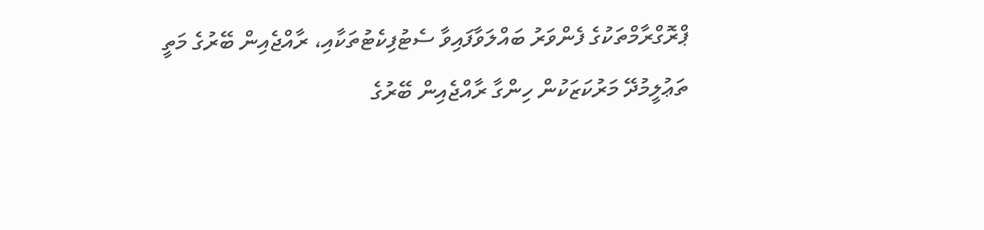ޕްރޮގްރާމްތަކުގެ ފެންވަރު ބައްލަވާފައިވާ ސެޓުފިކެޓުތަކާއި، ރާއްޖެއިން ބޭރުގެ މަތީ ތަޢުލީމުދޭ މަރުކަޒަކުން ހިންގާ ރާއްޖެއިން ބޭރުގެ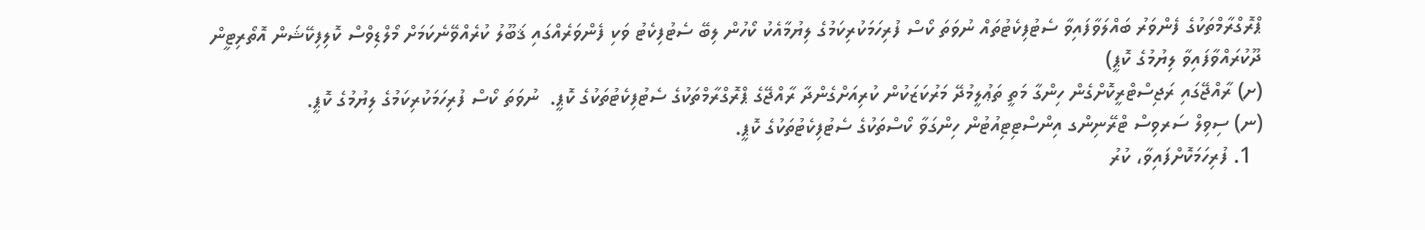ޕްރޮގްރާމްތަކުގެ ފެންވަރު ބައްލަވާފައިވާ ސެޓުފިކެޓުތައް ނުވަތަ ކޯސް ފުރިހަމަކުރިކަމުގެ ލިޔުމާއެކު ކޯހުން ލިބޭ ސެޓުފިކެޓު ވަކި ފެންވަރެއްގައި ޤަބޫލު ކުރެއްވޭނެކަމަށް މޯލްޑިވްސް ކޮލިފިކޭޝަން އޮތޯރިޓީން ދޫކުރައްވާފައިވާ ލިޔުމުގެ ކޮޕީ)
(ށ) ރާއްޖޭގައި ރަޖިސްޓްރީކޮށްގެން ހިންގާ މަތީ ތަޢުލީމުދޭ މަރުކަޒަކުން ކުރިއަށްގެންދާ ރާއްޖޭގެ ޕްރޮގްރާމްތަކުގެ ސެޓުފިކެޓުތަކުގެ ކޮޕީ.  ނުވަތަ ކޯސް ފުރިހަމަކުރިކަމުގެ ލިޔުމުގެ ކޮޕީ.
(ނ) ސިވިލް ސަރވިސް ޓްރޭނިންގ އިންސްޓިޓިއުޓުން ހިންގަވާ ކޯސްތަކުގެ ސެޓުފިކެޓުތަކުގެ ކޮޕީ.
  1. ފުރިހަމަކޮށްފައިވާ، ކުރު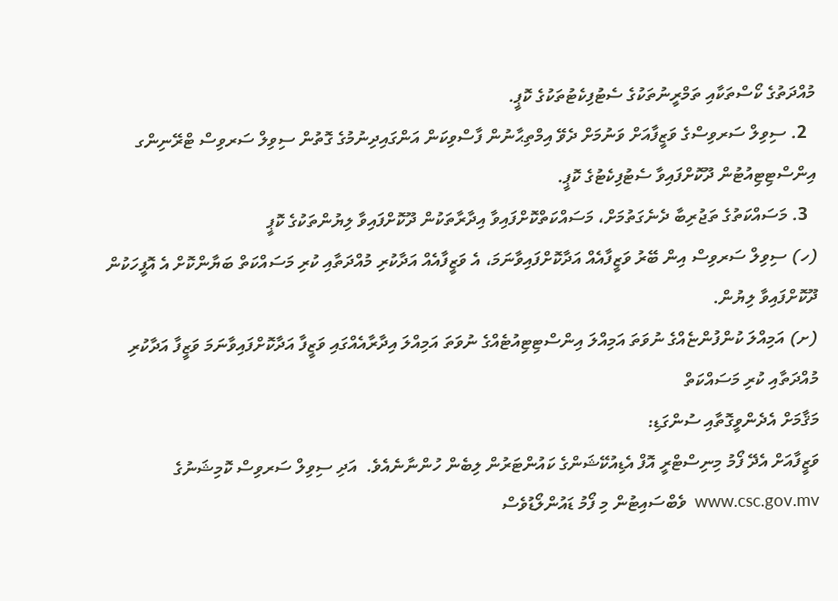މުއްދަތުގެ ކޯސްތަކާއި ތަމްރީނުތަކުގެ ސެޓުފިކެޓުތަކުގެ ކޮޕީ.
  2. ސިވިލް ސަރވިސްގެ ވަޒީފާއަށް ވަނުމަށް ދެވޭ އިމްތިޙާނުން ފާސްވިކަން އަންގައިދިނުމުގެ ގޮތުން ސިވިލް ސަރވިސް ޓްރޭނިންގ އިންސްޓިޓިއުޓުން ދޫކޮށްފައިވާ ސެޓުފިކެޓުގެ ކޮޕީ.
  3. މަސައްކަތުގެ ތަޖުރިބާ ދެނެގަތުމަށް، މަސައްކަތްކޮށްފައިވާ އިދާރާތަކުން ދޫކޮށްފައިވާ ލިޔުންތަކުގެ ކޮޕީ
(ހ) ސިވިލް ސަރވިސް އިން ބޭރު ވަޒީފާއެއް އަދާކޮށްފައިވާނަމަ، އެ ވަޒީފާއެއް އަދާކުރި މުއްދަތާއި ކުރި މަސައްކަތް ބަޔާންކޮށް އެ އޮފީހަކުން ދޫކޮށްފައިވާ ލިޔުން.
(ށ) އަމިއްލަ ކުންފުންޏެއްގެ ނުވަތަ އަމިއްލަ އިންސްޓިޓިއުޓެއްގެ ނުވަތަ އަމިއްލަ އިދާރާއެއްގައި ވަޒީފާ އަދާކޮށްފައިވާނަމަ ވަޒީފާ އަދާކުރި މުއްދަތާއި ކުރި މަސައްކަތް
މަޤާމަށް އެދެންވީގޮތާއި ސުންގަޑި:
ވަޒީފާއަށް އެދޭ ފޯމު މިނިސްޓްރީ އޮފް އެޑިއުކޭޝަންގެ ކައުންޓަރުން ލިބެން ހުންނާނެއެވެ.  އަދި ސިވިލް ސަރވިސް ކޮމިޝަނުގެ  www.csc.gov.mv  ވެބްސައިޓުން މި ފޯމު ޑައުންލޯޑުވެސް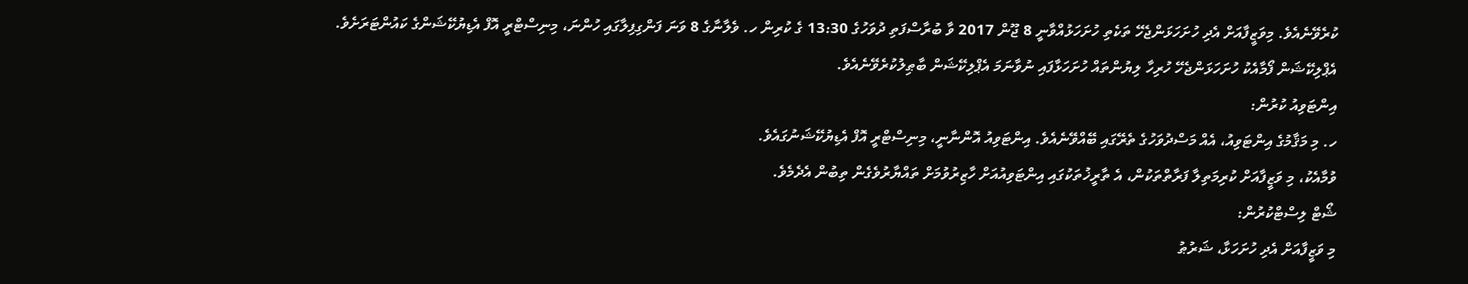ކުރެވޭނެއެވެ. މިވަޒީފާއަށް އެދި ހުށަހަޅަންޖެހޭ ތަކެތި ހުށަހަޅުއްވާނީ 8 ޖޫން 2017 ވާ ބުރާސްފަތި ދުވަހުގެ 13:30 ގެ ކުރިން ހ. ވެލާނާގެ 8 ވަނަ ފަންގިފިލާގައި ހުންނަ، މިނިސްޓްރީ އޮފް އެޑިޔުކޭޝަންގެ ކައުންޓަރަށެވެ.
އެޕްލިކޭޝަން ފޯމާއެކު ހުށަހަޅަންޖެހޭ ހުރިހާ ލިޔުންތައް ހުށަހަޅާފައި ނުވާނަމަ އެޕްލިކޭޝަން ބާޠިލުކުރެވޭނެއެވެ.
އިންޓަވިއު ކުރުން:
ހ. މި މަޤާމުގެ އިންޓަވިއު، އެއް މަސްދުވަހުގެ ތެރޭގައި ބޭއްވޭނެއެވެ. އިންޓަވިއު އޮންނާނީ، މިނިސްޓްރީ އޮފް އެޑިޔުކޭޝަނުގައެވެ.
ވުމާއެކު، މި ވަޒީފާއަށް ކުރިމަތިލާ ފަރާތްތަކުން، އެ ތާރީޚުތަކުގައި އިންޓަވިއުއަށް ހާޒިރުވުމަށް ތައްޔާރުވެގެން ތިބުން އެދެމެވެ.
ޝޯޓް ލިސްޓްކުރުން:
މި ވަޒީފާއަށް އެދި ހުށަހަޅާ، ޝަރުޠު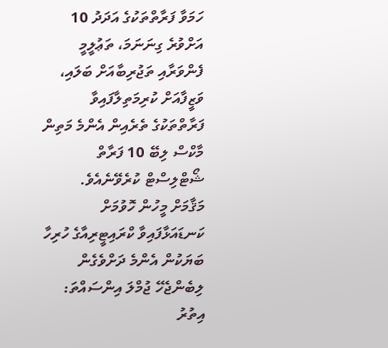ހަމަވާ ފަރާތްތަކުގެ އަދަދު 10 އަށްވުރެ ގިނަނަމަ، ތަޢުލީމީ ފެންވަރާއި ތަޖުރިބާއަށް ބަލައި، ވަޒީފާއަށް ކުރިމަތިލާފައިވާ ފަރާތްތަކުގެ ތެރެއިން އެންމެ މަތިން މާކްސް ލިބޭ 10 ފަރާތް ޝޯޓްލިސްޓް ކުރެވޭނެއެވެ.
މަޤާމަށް މީހުން ހޮވުމަށް ކަނޑައަޅާފައިވާ ކްރައިޓީރިއާގެ ހުރިހާ ބަޔަކުން އެންމެ ދަށްވެގެން ލިބެންޖެހޭ ޖުމްލަ އިންސައްތަ:
އިތުރު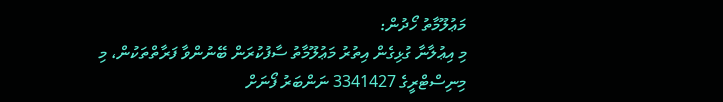މަޢުލޫމާތު ހޯދުން:
މި އިޢުލާނާ ގުޅިގެން އިތުރު މަޢުލޫމާތު ސާފުކުރަން ބޭނުންވާ ފަރާތްތަކުން، މި މިނިސްޓްރީގެ 3341427 ނަންބަރު ފޯނަށް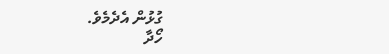ގުޅުން އެދެމެވެ.
ހޯދާ